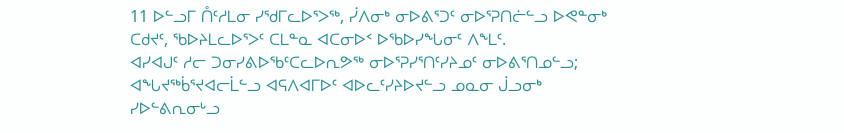11 ᐅᓪᓗᒥ ᑍᑦᓱᒪᓂ ᓯᖁᒥᓚᐅᕐᐳᖅ, ᓰᐱᓂᒃ ᓂᐅᕕᕐᑐᑦ ᓂᐅᕐᕈᑎᓖᓪᓗ ᐅᕙᓐᓂᒃ ᑕᑯᔪᑦ, ᖃᐅᔨᒪᓚᐅᕐᐳᑦ ᑕᒪᓐᓇ ᐊᑕᓂᐅᑉ ᐅᖃᐅᓯᖓᓂᑦ ᐱᖕᒪᑦ.
ᐊᓯᐊᒍᑦ ᓱᓕ ᑐᓂᓯᕕᐅᖃᑦᑕᓚᐅᕆᕗᖅ ᓂᐅᕐᕈᓯᕐᑎᑦᓯᔨᓄᑦ ᓂᐅᕕᕐᑎᓄᓪᓗ; ᐊᖓᔪᖅᑳᕐᔪᐊᓕᒫᓪᓗ ᐊᕋᐱᐊᒥᐅᑦ ᐊᐅᓚᑦᓯᔨᐅᔪᓪᓗ ᓄᓇᓂ ᒎᓗᓂᒃ ᓯᐅᓪᕕᕆᓂᒡᓗ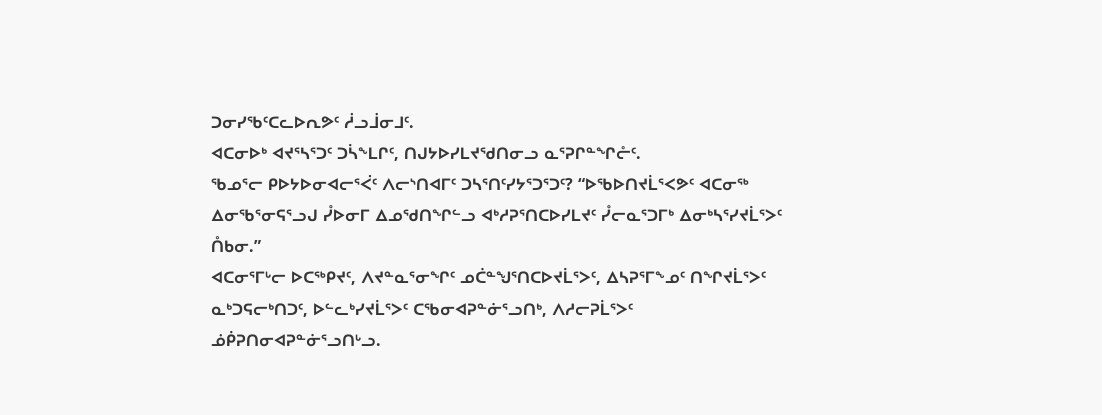ᑐᓂᓯᖃᑦᑕᓚᐅᕆᕗᑦ ᓲᓗᒨᓂᒧᑦ.
ᐊᑕᓂᐅᒃ ᐊᔪᕐᓴᕐᑐᑦ ᑐᓵᖕᒪᒋᑦ, ᑎᒍᔭᐅᓯᒪᔪᖁᑎᓂᓗ ᓇᕐᕈᒋᓐᖏᓔᑦ.
ᖃᓄᕐᓕ ᑭᐅᔭᐅᓂᐊᓕᕐᐹᑦ ᐱᓕᔅᑎᐊᒥᑦ ᑐᓴᕐᑎᑦᓯᔭᕐᑐᕐᑐᑦ? “ᐅᖃᐅᑎᔪᒫᕐᐸᕗᑦ ᐊᑕᓂᖅ ᐃᓂᖃᕐᓂᕋᕐᓗᒍ ᓮᐅᓂᒥ ᐃᓄᖁᑎᖏᓪᓗ ᐊᒃᓱᕈᕐᑎᑕᐅᓯᒪᔪᑦ ᓮᓕᓇᕐᑐᒥᒃ ᐃᓂᒃᓴᕐᓯᔪᒫᕐᐳᑦ ᑍᑲᓂ.”
ᐊᑕᓂᕐᒥᒡᓕ ᐅᑕᖅᑭᔪᑦ, ᐱᔪᓐᓇᕐᓂᖏᑦ ᓄᑖᓐᖑᕐᑎᑕᐅᔪᒫᕐᐳᑦ, ᐃᓴᕈᕐᒥᖕᓄᑦ ᑎᖏᔪᒫᕐᐳᑦ ᓇᒃᑐᕋᓕᒃᑎᑐᑦ, ᐅᓪᓚᒃᓯᔪᒫᕐᐳᑦ ᑕᖃᓂᐊᕈᓐᓃᕐᓗᑎᒃ, ᐱᓱᓕᕈᒫᕐᐳᑦ ᓅᑮᕈᑎᓂᐊᕈᓐᓃᕐᓗᑎᒡᓗ.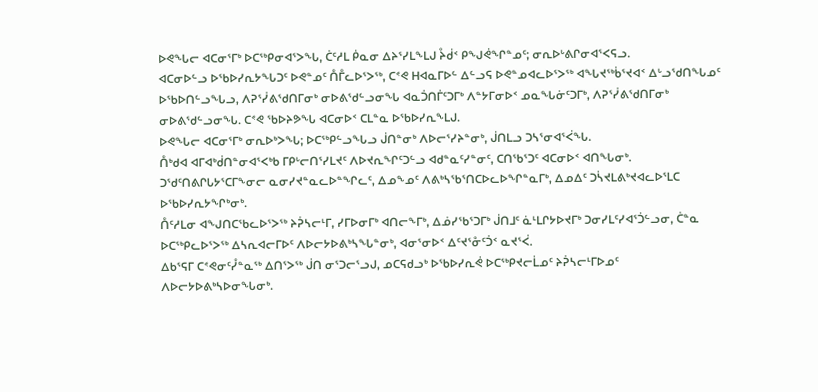ᐅᕙᖓᓕ ᐊᑕᓂᕐᒥᒃ ᐅᑕᖅᑭᓂᐊᕐᐳᖓ, ᑖᑦᓱᒪ ᑮᓇᓂ ᐃᔨᕐᓯᒪᖕᒪᒍ ᔧᑰᑉ ᑭᖑᕚᖏᓐᓄᑦ; ᓂᕆᐅᒡᕕᒋᓂᐊᕐᐸᕋᓗ.
ᐊᑕᓂᐅᓪᓗ ᐅᖃᐅᓯᕆᔭᖓᑐᑦ ᐅᕙᓐᓄᑦ ᑍᒤᓚᐅᕐᐳᖅ, ᑕᕝᕙ ᕼᐊᓇᒥᐅᓪ ᐃᓪᓗᕋ ᐅᕙᓐᓄᐊᓚᐅᕐᐳᖅ ᐊᖓᔪᖅᑳᕐᔪᐊᑉ ᐃᒡᓗᖁᑎᖓᓄᑦ ᐅᖃᐅᑎᓪᓗᖓᓗ, ᐱᕈᕐᓰᕕᖁᑎᒥᓂᒃ ᓂᐅᕕᖁᓪᓗᓂᖓ ᐊᓇᑑᑎᒦᑦᑐᒥᒃ ᐱᓐᔭᒥᓂᐅᑉ ᓄᓇᖓᓃᑦᑐᒥᒃ, ᐱᕈᕐᓰᕕᖁᑎᒥᓂᒃ ᓂᐅᕕᖁᓪᓗᓂᖓ. ᑕᕝᕙ ᖃᐅᔨᕗᖓ ᐊᑕᓂᐅᑉ ᑕᒪᓐᓇ ᐅᖃᐅᓯᕆᖕᒪᒍ.
ᐅᕙᖓᓕ ᐊᑕᓂᕐᒥᒃ ᓂᕆᐅᒃᐳᖓ; ᐅᑕᖅᑭᓪᓗᖓᓗ ᒎᑎᓐᓂᒃ ᐱᐅᓕᕐᓯᔨᓐᓂᒃ, ᒎᑎᒪᓗ ᑐᓴᕐᓂᐊᕐᐹᖓ.
ᑍᒃᑯᐊ ᐊᒥᐊᒃᑰᑎᓐᓂᐊᕐᐸᒃᑲ ᒥᑭᒡᓕᑎᕐᓯᒪᔪᑦ ᐱᐅᔪᕆᖏᑦᑐᓪᓗ ᐊᑯᓐᓇᑦᓯᓐᓂᑦ, ᑕᑎᖃᕐᑐᑦ ᐊᑕᓂᐅᑉ ᐊᑎᖓᓂᒃ.
ᑐᖁᑦᑎᕕᒋᒐᔭᕐᑕᒥᖕᓂᓕ ᓇᓂᓯᔪᓐᓇᓚᐅᓐᖏᓚᑦ, ᐃᓄᖕᓄᑦ ᐱᕕᒃᓴᖃᕐᑎᑕᐅᓚᐅᖏᓐᓇᒥᒃ, ᐃᓄᐃᑦ ᑐᓵᔪᒪᕕᒃᔪᐊᓚᐅᕐᒪᑕ ᐅᖃᐅᓯᕆᔭᖏᒃᓂᒃ.
ᑍᑦᓱᒪᓂ ᐊᖑᑎᑕᖃᓚᐅᕐᐳᖅ ᔨᕉᓴᓕᒻᒥ, ᓯᒥᐅᓂᒥᒃ ᐊᑎᓕᖕᒥᒃ, ᐃᓅᓯᖃᕐᑐᒥᒃ ᒎᑎᒧᑦ ᓈᒻᒪᒋᔭᐅᔪᒥᒃ ᑐᓂᓯᒪᑦᓯᐊᕐᑑᓪᓗᓂ, ᑖᓐᓇ ᐅᑕᖅᑭᓚᐅᕐᐳᖅ ᐃᓴᕆᐊᓕᒥᐅᑦ ᐱᐅᓕᔭᐅᕕᒃᓴᖓᓐᓂᒃ, ᐊᓂᕐᓂᐅᑉ ᐃᑦᔪᕐᓁᑦᑑᑉ ᓇᔪᕐᐹ.
ᐃᑲᕐᕋᒥ ᑕᕝᕙᓂᑦᓮᓐᓇᖅ ᐃᑎᕐᐳᖅ ᒎᑎ ᓂᕐᑐᓕᕐᓗᒍ, ᓄᑕᕋᑯᓗᒃ ᐅᖃᐅᓯᕆᕚ ᐅᑕᖅᑭᔪᓕᒫᓄᑦ ᔨᕉᓴᓕᒻᒥᐅᓄᑦ ᐱᐅᓕᔭᐅᕕᒃᓴᐅᓂᖓᓂᒃ.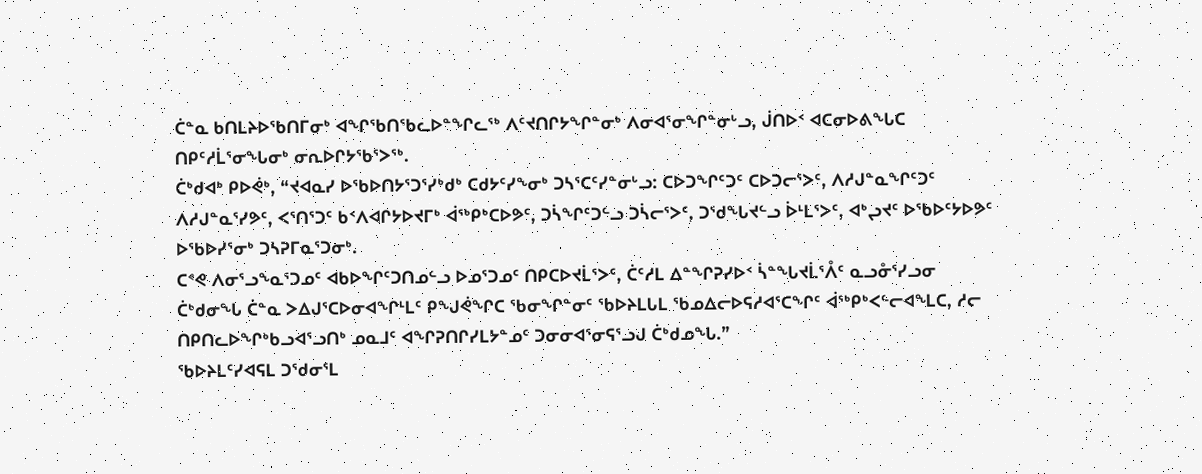ᑖᓐᓇ ᑲᑎᒪᔨᐅᖃᑎᒥᓂᒃ ᐊᖏᖃᑎᖃᓚᐅᓐᖏᓚᖅ ᐱᑦᔪᑎᒋᔭᖏᓐᓂᒃ ᐱᓂᐊᕐᓂᖏᓐᓂᒡᓗ, ᒎᑎᐅᑉ ᐊᑕᓂᐅᕕᖓᑕ ᑎᑭᑦᓱᒫᕐᓂᖓᓂᒃ ᓂᕆᐅᒋᔭᖃᕐᐳᖅ.
ᑖᒃᑯᐊᒃ ᑭᐅᕚᒃ, “ᔪᐊᓇᓯ ᐅᖃᐅᑎᔭᕐᑐᕐᓯᒃᑯᒃ ᑕᑯᔭᑦᓯᖕᓂᒃ ᑐᓴᕐᑕᑦᓯᓐᓂᒡᓗ: ᑕᐅᑐᖏᑦᑐᑦ ᑕᐅᑐᓕᕐᐳᑦ, ᐱᓱᒍᓐᓇᖏᑦᑐᑦ ᐱᓱᒍᓐᓇᕐᓯᕗᑦ, ᐸᕐᑎᕐᑐᑦ ᑲᑉᐱᐊᒋᔭᐅᔪᒥᒃ ᐋᖅᑭᒃᑕᐅᕗᑦ, ᑐᓵᖏᑦᑐᓪᓗ ᑐᓵᓕᕐᐳᑦ, ᑐᖁᖓᔪᓪᓗ ᐆᒻᒪᕐᐳᑦ, ᐊᒃᖢᔪᑦ ᐅᖃᐅᑦᔭᐅᕗᑦ ᐅᖃᐅᓯᕐᓂᒃ ᑐᓴᕈᒥᓇᕐᑐᓂᒃ.
ᑕᕝᕙ ᐱᓂᕐᓗᖕᓇᕐᑐᓄᑦ ᐊᑲᐅᖏᑦᑐᑎᓄᓪᓗ ᐅᓄᕐᑐᓄᑦ ᑎᑭᑕᐅᔪᒫᕐᐳᑦ, ᑖᑦᓱᒪ ᐃᓐᖏᕈᓯᐅᑉ ᓵᓐᖓᔪᒫᕐᐰᑦ ᓇᓗᓁᕐᓯᓗᓂ ᑖᒃᑯᓂᖓ ᑖᓐᓇ ᐳᐃᒍᕐᑕᐅᓂᐊᖏᒻᒪᑦ ᑭᖑᕚᖏᑕ ᖃᓂᖏᓐᓂᑦ ᖃᐅᔨᒪᒐᒪ ᖃᓄᐃᓕᐅᕋᓱᐊᕐᑕᖏᑦ ᐋᖅᑭᒃᐸᓪᓕᐊᖕᒪᑕ, ᓱᓕ ᑎᑭᑎᓚᐅᖏᒃᑲᓗᐊᕐᓗᑎᒃ ᓄᓇᒧᑦ ᐊᖏᕈᑎᒋᓯᒪᔭᓐᓄᑦ ᑐᓂᓂᐊᕐᓂᕋᕐᓗᒍ ᑖᒃᑯᓄᖓ.”
ᖃᐅᔨᒪᑦᓯᐊᕋᒪ ᑐᖁᓂᕐᒪ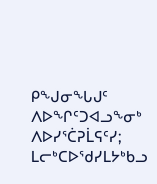ᑭᖑᓂᖓᒍᑦ ᐱᐅᖏᑦᑐᐊᓗᖕᓂᒃ ᐱᐅᓯᕐᑖᕈᒫᕋᑦᓯ; ᒪᓕᒃᑕᐅᖁᓯᒪᔭᒃᑲᓗ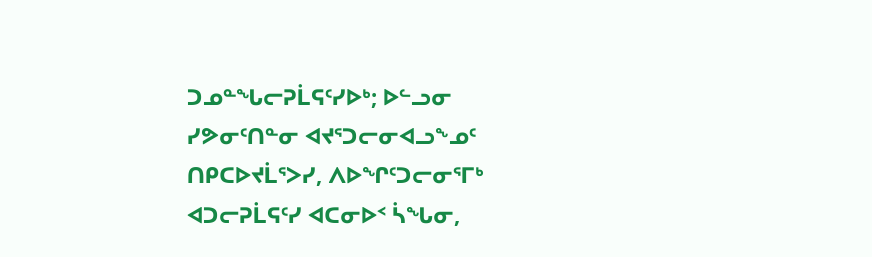ᑐᓄᓐᖓᓕᕈᒫᕋᑦᓯᐅᒃ; ᐅᓪᓗᓂ ᓯᕗᓂᑦᑎᓐᓂ ᐊᔪᕐᑐᓕᓂᐊᓗᖕᓄᑦ ᑎᑭᑕᐅᔪᒫᕐᐳᓯ, ᐱᐅᖏᑦᑐᓕᓂᕐᒥᒃ ᐊᑐᓕᕈᒫᕋᑦᓯ ᐊᑕᓂᐅᑉ ᓵᖓᓂ,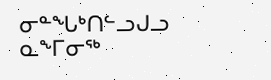ᓂᓐᖓᒃᑎᓪᓗᒍᓗ ᓇᖕᒥᓂᖅ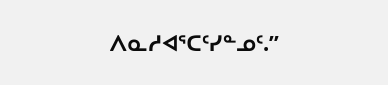ᐱᓇᓱᐊᕐᑕᑦᓯᓐᓄᑦ.”